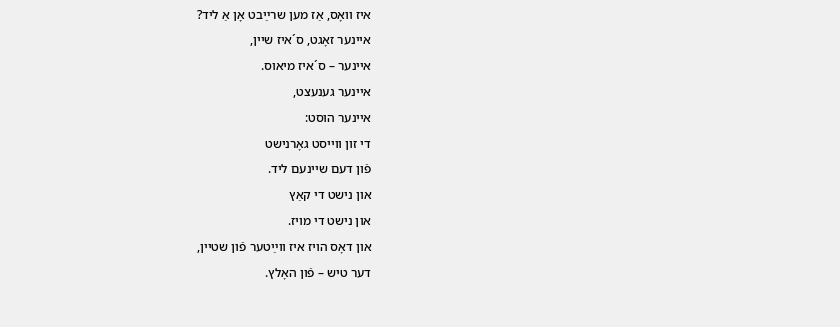איז וואָס, אַז מען שרײַבט אָן אַ ליד?
איינער זאָגט, ס´איז שיין,
איינער – ס´איז מיאוס.
איינער גענעצט,
איינער הוסט:
די זון ווייסט גאָרנישט
פֿון דעם שיינעם ליד.
און נישט די קאַץ
און נישט די מויז.
און דאָס הויז איז ווײַטער פֿון שטיין,
דער טיש – פֿון האָלץ.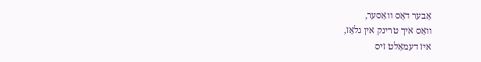אָבער דאָס וואַסער,
וואָס איך טרינק אין גלאָז,
איז דעמאָלט זיס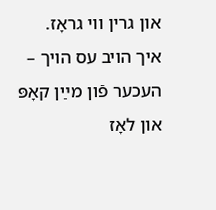און גרין ווי גראָז.
איך הויב עס הויך –
העכער פֿון מײַן קאָפּ
און לאָז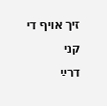זיך אויף די קני
דרײַ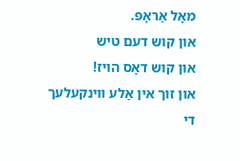מאָל אַראָפּ.
און קוש דעם טיש
און קוש דאָס הויז!
און זוך אין אַלע ווינקעלעך
די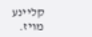קליינע מויז.